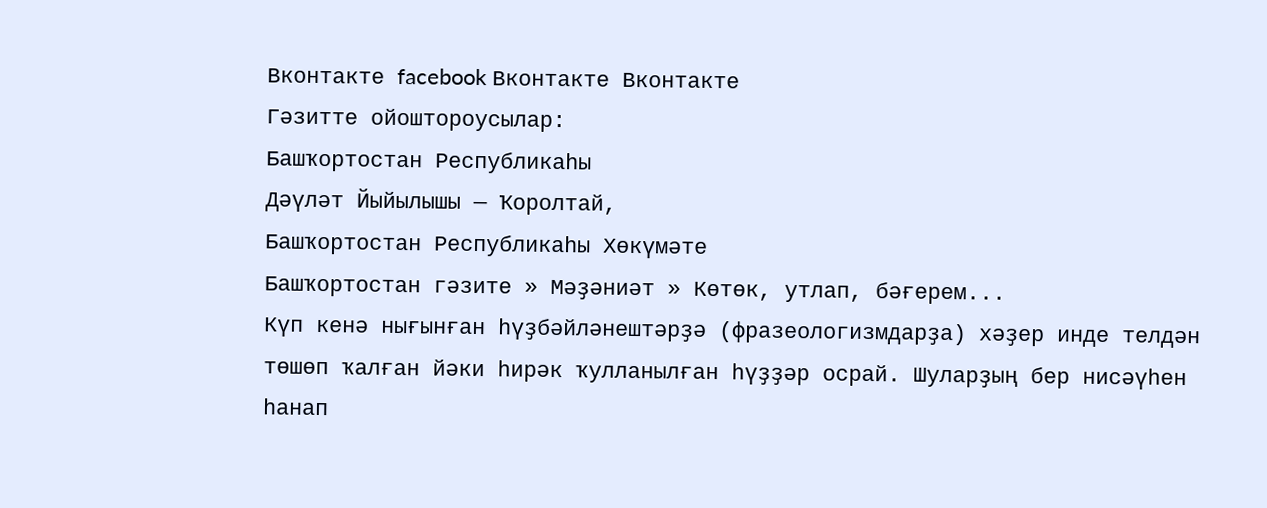Вконтакте facebook Вконтакте Вконтакте
Гәзитте ойоштороусылар:
Башҡортостан Республикаһы
Дәүләт Йыйылышы — Ҡоролтай,
Башҡортостан Республикаһы Хөкүмәте
Башҡортостан гәзите » Мәҙәниәт » Көтөк, утлап, бәғерем...
Күп кенә нығынған һүҙбәйләнештәрҙә (фразеологизмдарҙа) хәҙер инде телдән төшөп ҡалған йәки һирәк ҡулланылған һүҙҙәр осрай. Шуларҙың бер нисәүһен һанап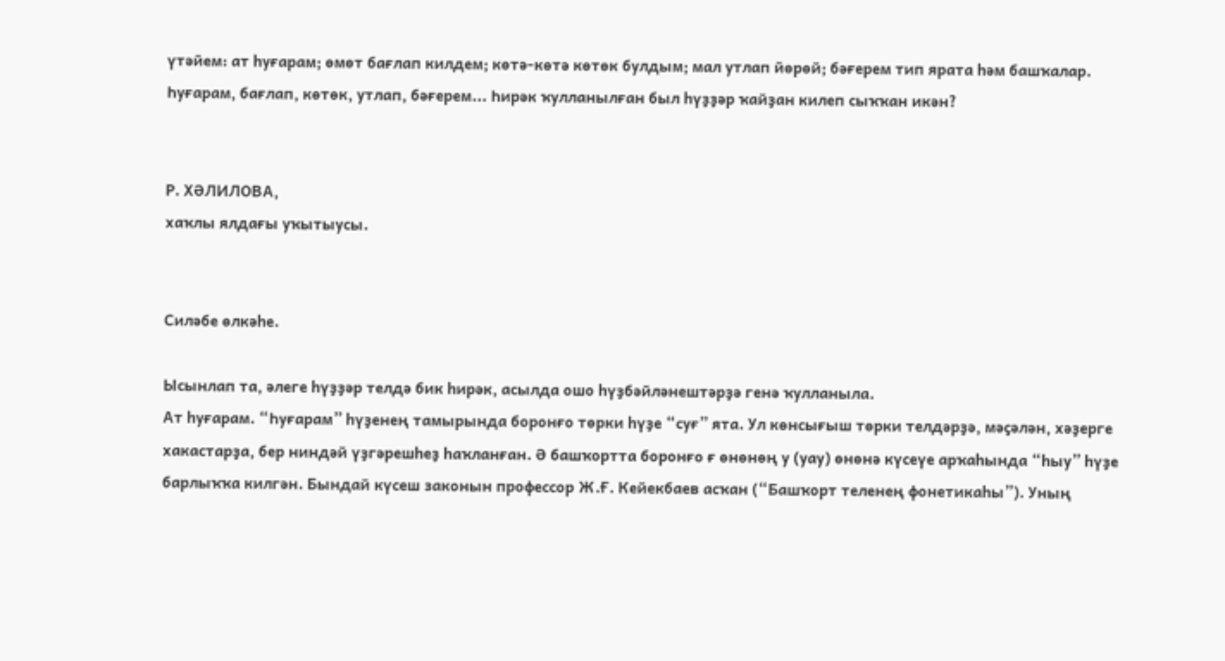үтәйем: ат һуғарам; өмөт бағлап килдем; көтә-көтә көтөк булдым; мал утлап йөрөй; бәғерем тип ярата һәм башҡалар.
Һуғарам, бағлап, көтөк, утлап, бәғерем... Һирәк ҡулланылған был һүҙҙәр ҡайҙан килеп сыҡҡан икән?


Р. ХӘЛИЛОВА,
хаҡлы ялдағы уҡытыусы.


Силәбе өлкәһе.

Ысынлап та, әлеге һүҙҙәр телдә бик һирәк, асылда ошо һүҙбәйләнештәрҙә генә ҡулланыла.
Ат һуғарам. “Һуғарам” һүҙенең тамырында боронғо төрки һүҙе “суғ” ята. Ул көнсығыш төрки телдәрҙә, мәҫәлән, хәҙерге хакастарҙа, бер ниндәй үҙгәрешһеҙ һаҡланған. Ә башҡортта боронғо ғ өнөнөң у (уау) өнөнә күсеүе арҡаһында “һыу” һүҙе барлыҡҡа килгән. Бындай күсеш законын профессор Ж.Ғ. Кейекбаев асҡан (“Башҡорт теленең фонетикаһы”). Уның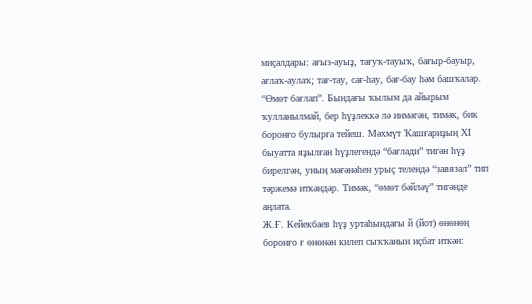миҫалдары: ағыз-ауыҙ, тағуҡ-тауыҡ, бағыр-бауыр, ағлаҡ-аулаҡ; тағ-тау, сағ-һау, бағ-бау һәм башҡалар.
“Өмөт бағлап”. Бындағы ҡылым да айырым ҡулланылмай, бер һүҙлеккә лә инмәгән, тимәк, бик боронғо булырға тейеш. Мәхмүт Ҡашғариҙың ХI быуатта яҙылған һүҙлегендә “бағлади” тигән һүҙ бирелгән, уның мәғәнәһен урыҫ телендә “завязал” тип тәржемә иткәндәр. Тимәк, “өмөт бәйләү” тигәнде аңлата.
Ж.Ғ. Кейекбаев һүҙ уртаһындағы й (йот) өнөнөң боронғо ғ өнөнән килеп сыҡҡанын иҫбат иткән: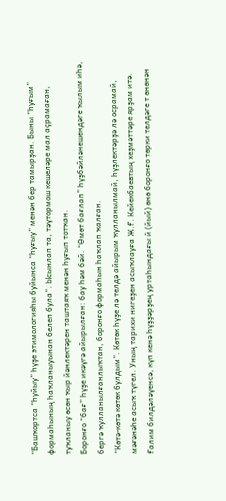“Башҡортса “һуйыу” һүҙе этимологияһы буйынса “һуғыу” менән бер тамырҙан. Быны “һуғым” формаһының һаҡланыуынан белеп була”. Ысынлап та, тәүтормош кешеләре мал аҫрамаған, туҡланыу өсөн ҡыр йәнлектәрен таштаяҡ менән һуғып тотҡан.
Боронғо “бағ” һүҙе икәүгә айырылған: бау һәм бәй. “Өмөт бағлап” һүҙбәйләнешендәге ҡылым иһә, бергә ҡулланылғанлыҡтан, боронғо формаһын һаҡлап ҡалған.
“Көтә-көтә көтөк булдым”. Көтөк һүҙе лә телдә айырым ҡулланылмай, һүҙлектәрҙә лә осрамай, мәғәнәһе асыҡ түгел. Уның тарихи нигеҙен асыҡлауға Ж.Ғ. Кейекбаевтың хеҙмәттәре ярҙам итә. Ғалим билдәләүенсә, күп кенә һүҙҙәрҙең уртаһындағы й (йый) өнө боронғо төрки телдәге т өнөнән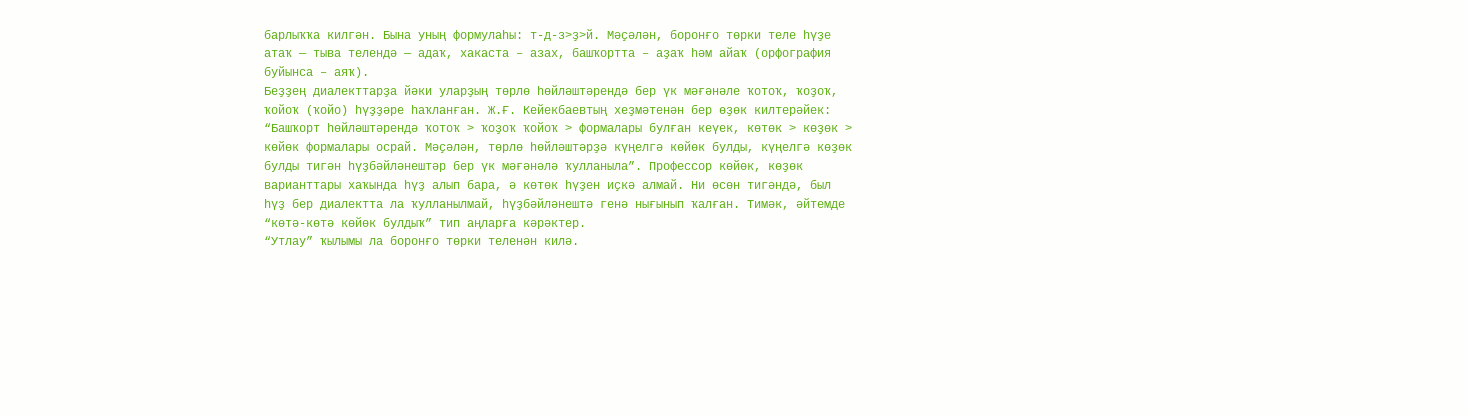барлыҡҡа килгән. Бына уның формулаһы: т-д-з>ҙ>й. Мәҫәлән, боронғо төрки теле һүҙе атаҡ — тыва телендә — адаҡ, хакаста – азах, башҡортта – аҙаҡ һәм айаҡ (орфография буйынса – аяҡ).
Беҙҙең диалекттарҙа йәки уларҙың төрлө һөйләштәрендә бер үк мәғәнәле ҡотоҡ, ҡоҙоҡ, ҡойоҡ (ҡойо) һүҙҙәре һаҡланған. Ж.Ғ. Кейекбаевтың хеҙмәтенән бер өҙөк килтерәйек: “Башҡорт һөйләштәрендә ҡотоҡ > ҡоҙоҡ ҡойоҡ > формалары булған кеүек, көтөк > көҙөк > көйөк формалары осрай. Мәҫәлән, төрлө һөйләштәрҙә күңелгә көйөк булды, күңелгә көҙөк булды тигән һүҙбәйләнештәр бер үк мәғәнәлә ҡулланыла”. Профессор көйөк, көҙөк варианттары хаҡында һүҙ алып бара, ә көтөк һүҙен иҫкә алмай. Ни өсөн тигәндә, был һүҙ бер диалектта ла ҡулланылмай, һүҙбәйләнештә генә нығынып ҡалған. Тимәк, әйтемде “көтә-көтә көйөк булдыҡ” тип аңларға кәрәктер.
“Утлау” ҡылымы ла боронғо төрки теленән килә.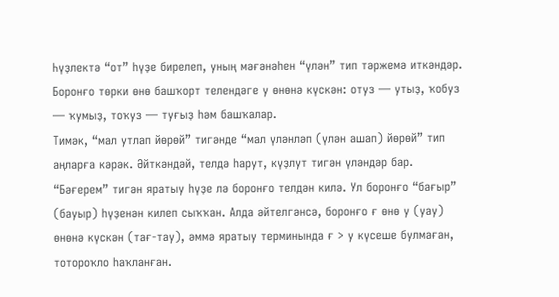Һүҙлектә “от” һүҙе бирелеп, уның мәғәнәһен “үлән” тип тәржемә иткәндәр. Боронғо төрки өнө башҡорт телендәге у өнөнә күскән: отуз — утыҙ, ҡобуз — ҡумыҙ, тоҡуз — туғыҙ һәм башҡалар.
Тимәк, “мал утлап йөрөй” тигәнде “мал үләнләп (үлән ашап) йөрөй” тип аңларға кәрәк. Әйткәндәй, телдә һарут, күҙлут тигән үләндәр бар.
“Бәғерем” тигән яратыу һүҙе лә боронғо телдән килә. Ул боронғо “бағыр” (бауыр) һүҙенән килеп сыҡҡан. Алда әйтелгәнсә, боронғо ғ өнө у (уау) өнөнә күскән (тағ-тау), әммә яратыу терминында ғ > у күсеше булмаған, тотороҡло һаҡланған.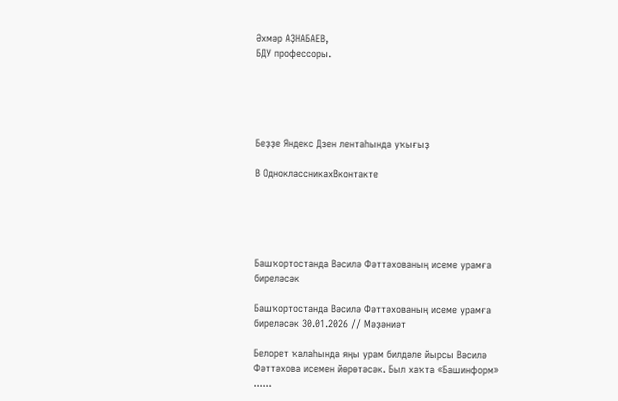Әхмәр АҘНАБАЕВ,
БДУ профессоры.





Беҙҙе Яндекс Дзен лентаһында уҡығыҙ

В ОдноклассникахВконтакте





Башҡортостанда Вәсилә Фәттәхованың исеме урамға биреләсәк

Башҡортостанда Вәсилә Фәттәхованың исеме урамға биреләсәк 30.01.2026 // Мәҙәниәт

Белорет ҡалаһында яңы урам билдәле йырсы Вәсилә Фәттәхова исемен йөрөтәсәк. Был хаҡта «Башинформ» ......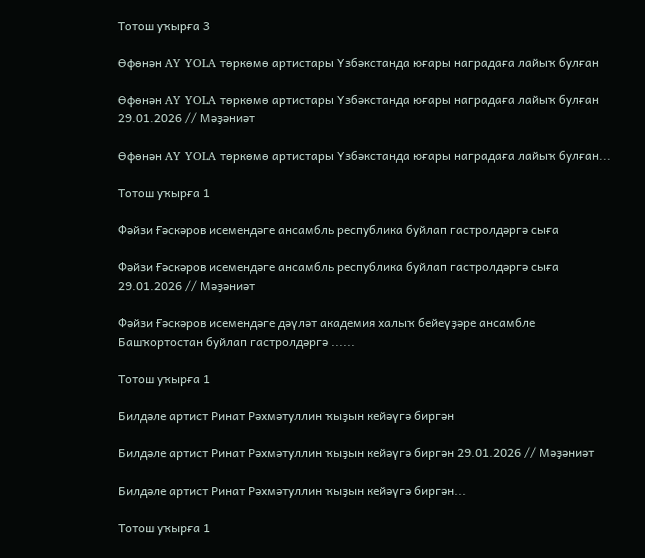Тотош уҡырға 3

Өфөнән AY YOLA төркөмө артистары Үзбәкстанда юғары наградаға лайыҡ булған

Өфөнән AY YOLA төркөмө артистары Үзбәкстанда юғары наградаға лайыҡ булған 29.01.2026 // Мәҙәниәт

Өфөнән AY YOLA төркөмө артистары Үзбәкстанда юғары наградаға лайыҡ булған...

Тотош уҡырға 1

Фәйзи Ғәскәров исемендәге ансамбль республика буйлап гастролдәргә сыға

Фәйзи Ғәскәров исемендәге ансамбль республика буйлап гастролдәргә сыға 29.01.2026 // Мәҙәниәт

Фәйзи Ғәскәров исемендәге дәүләт академия халыҡ бейеүҙәре ансамбле Башҡортостан буйлап гастролдәргә ......

Тотош уҡырға 1

Билдәле артист Ринат Рәхмәтуллин ҡыҙын кейәүгә биргән

Билдәле артист Ринат Рәхмәтуллин ҡыҙын кейәүгә биргән 29.01.2026 // Мәҙәниәт

Билдәле артист Ринат Рәхмәтуллин ҡыҙын кейәүгә биргән...

Тотош уҡырға 1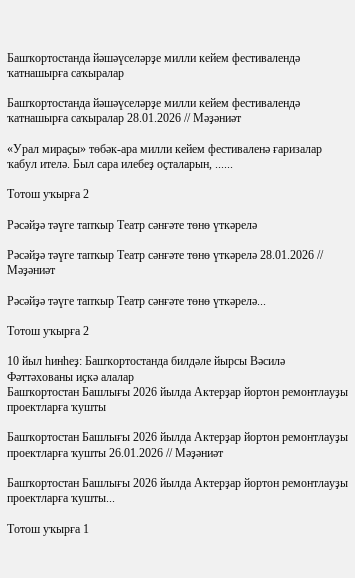Башҡортостанда йәшәүселәрҙе милли кейем фестивалендә ҡатнашырға саҡыралар

Башҡортостанда йәшәүселәрҙе милли кейем фестивалендә ҡатнашырға саҡыралар 28.01.2026 // Мәҙәниәт

«Урал мираҫы» төбәк-ара милли кейем фестиваленә ғаризалар ҡабул ителә. Был сара илебеҙ оҫталарын, ......

Тотош уҡырға 2

Рәсәйҙә тәүге тапҡыр Театр сәнғәте төнө үткәрелә

Рәсәйҙә тәүге тапҡыр Театр сәнғәте төнө үткәрелә 28.01.2026 // Мәҙәниәт

Рәсәйҙә тәүге тапҡыр Театр сәнғәте төнө үткәрелә...

Тотош уҡырға 2

10 йыл һинһеҙ: Башҡортостанда билдәле йырсы Вәсилә Фәттәхованы иҫкә алалар
Башҡортостан Башлығы 2026 йылда Актерҙар йортон ремонтлауҙы проектларға ҡушты

Башҡортостан Башлығы 2026 йылда Актерҙар йортон ремонтлауҙы проектларға ҡушты 26.01.2026 // Мәҙәниәт

Башҡортостан Башлығы 2026 йылда Актерҙар йортон ремонтлауҙы проектларға ҡушты...

Тотош уҡырға 1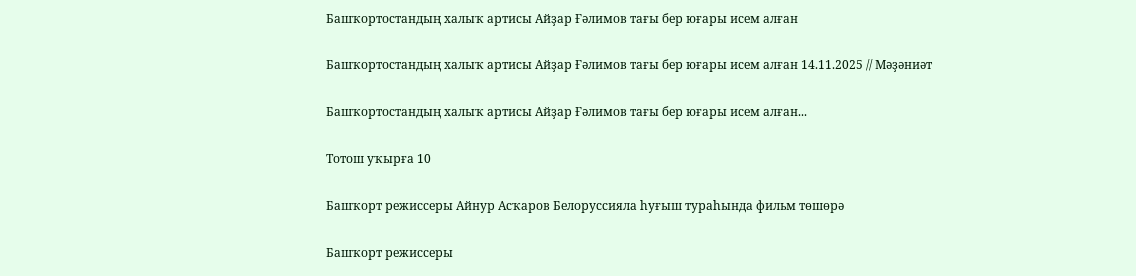Башҡортостандың халыҡ артисы Айҙар Ғәлимов тағы бер юғары исем алған

Башҡортостандың халыҡ артисы Айҙар Ғәлимов тағы бер юғары исем алған 14.11.2025 // Мәҙәниәт

Башҡортостандың халыҡ артисы Айҙар Ғәлимов тағы бер юғары исем алған...

Тотош уҡырға 10

Башҡорт режиссеры Айнур Асҡаров Белоруссияла һуғыш тураһында фильм төшөрә

Башҡорт режиссеры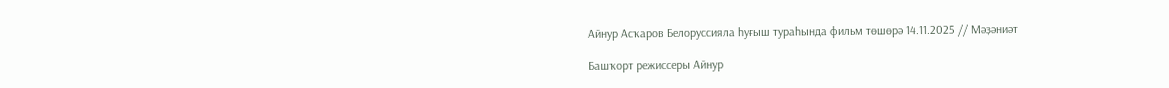Айнур Асҡаров Белоруссияла һуғыш тураһында фильм төшөрә 14.11.2025 // Мәҙәниәт

Башҡорт режиссеры Айнур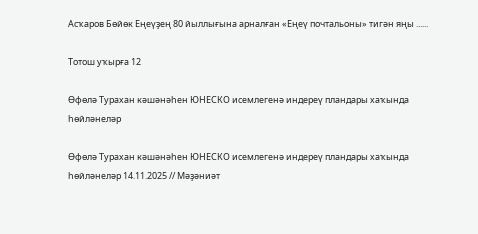Асҡаров Бөйөк Еңеүҙең 80 йыллығына арналған «Еңеү почтальоны» тигән яңы ......

Тотош уҡырға 12

Өфөлә Турахан кәшәнәһен ЮНЕСКО исемлегенә индереү пландары хаҡында һөйләнеләр

Өфөлә Турахан кәшәнәһен ЮНЕСКО исемлегенә индереү пландары хаҡында һөйләнеләр 14.11.2025 // Мәҙәниәт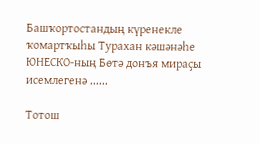Башҡортостандың күренекле ҡомартҡыһы Турахан кәшәнәһе ЮНЕСКО-ның Бөтә донъя мираҫы исемлегенә ......

Тотош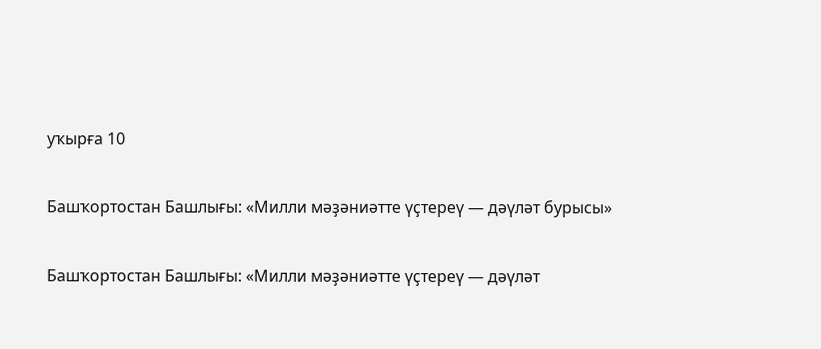уҡырға 10

Башҡортостан Башлығы: «Милли мәҙәниәтте үҫтереү — дәүләт бурысы»

Башҡортостан Башлығы: «Милли мәҙәниәтте үҫтереү — дәүләт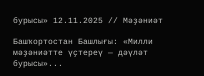бурысы» 12.11.2025 // Мәҙәниәт

Башҡортостан Башлығы: «Милли мәҙәниәтте үҫтереү — дәүләт бурысы»...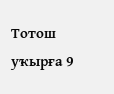Тотош уҡырға 9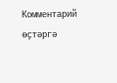Комментарий өҫтәргә